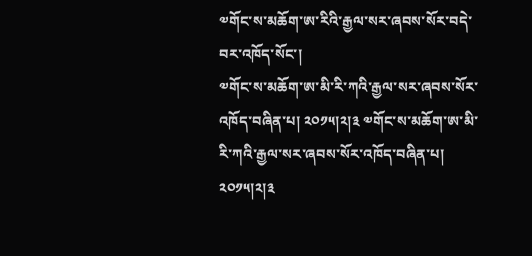༧གོང་ས་མཆོག་ཨ་རིའི་རྒྱལ་སར་ཞབས་སོར་བདེ་བར་འཁོད་སོང་།
༧གོང་ས་མཆོག་ཨ་མི་རི་ཀའི་རྒྱལ་སར་ཞབས་སོར་འཁོད་བཞིན་པ། ༢༠༡༥།༢།༣ ༧གོང་ས་མཆོག་ཨ་མི་རི་ཀའི་རྒྱལ་སར་ཞབས་སོར་འཁོད་བཞིན་པ། ༢༠༡༥།༢།༣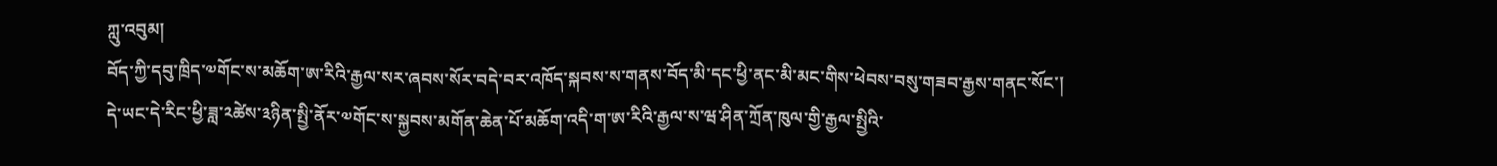ཀླུ་འབུམ།
བོད་ཀྱི་དབུ་ཁྲིད་༧གོང་ས་མཆོག་ཨ་རིའི་རྒྱལ་སར་ཞབས་སོར་བདེ་བར་འཁོད་སྐབས་ས་གནས་བོད་མི་དང་ཕྱི་ནང་མི་མང་གིས་ཕེབས་བསུ་གཟབ་རྒྱས་གནང་སོང་།
དེ་ཡང་དེ་རིང་ཕྱི་ཟླ་༢ཚེས་༣ཉིན་སྤྱི་ནོར་༧གོང་ས་སྐྱབས་མགོན་ཆེན་པོ་མཆོག་འདི་ག་ཨ་རིའི་རྒྱལ་ས་ཝ་ཤིན་ཀྲོན་ཁུལ་གྱི་རྒྱལ་སྤྱིའི་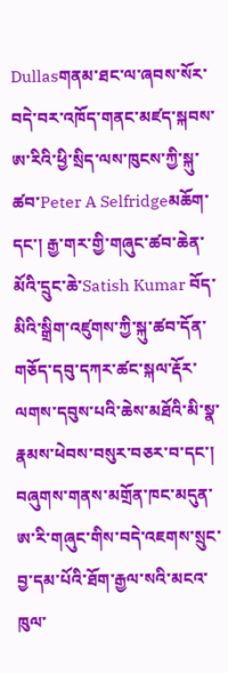Dullasགནམ་ཐང་ལ་ཞབས་སོར་བདེ་བར་འཁོད་གནང་མཛད་སྐབས་ཨ་རིའི་ཕྱི་སྲིད་ལས་ཁུངས་ཀྱི་སྐུ་ཚབ་Peter A Selfridgeམཆོག་དང་། རྒྱ་གར་གྱི་གཞུང་ཚབ་ཆེན་མོའི་དྲུང་ཆེ་Satish Kumar བོད་མིའི་སྒྲིག་འཛུགས་ཀྱི་སྐུ་ཚབ་དོན་གཅོད་དབུ་དཀར་ཚང་སྐལ་རྡོར་ལགས་དབུས་པའི་ཆེས་མཐོའི་མི་སྣ་རྣམས་ཕེབས་བསུར་བཅར་བ་དང་། བཞུགས་གནས་མགྲོན་ཁང་མདུན་ཨ་རི་གཞུང་གིས་བདེ་འཇགས་སྲུང་བྱ་དམ་པོའི་ཐོག་རྒྱལ་སའི་མངའ་ཁུལ་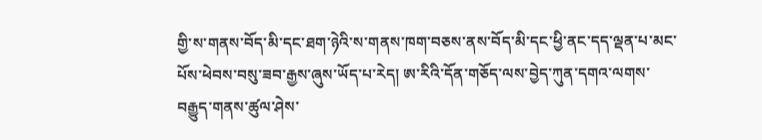གྱི་ས་གནས་བོད་མི་དང་ཐག་ཉེའི་ས་གནས་ཁག་བཅས་ནས་བོད་མི་དང་ཕྱི་ནང་དད་ལྡན་པ་མང་པོས་ཕེབས་བསུ་ཟབ་རྒྱས་ཞུས་ཡོད་པ་རེད། ཨ་རིའི་དོན་གཅོད་ལས་བྱེད་ཀུན་དགའ་ལགས་བརྒྱུད་གནས་ཚུལ་ཤེས་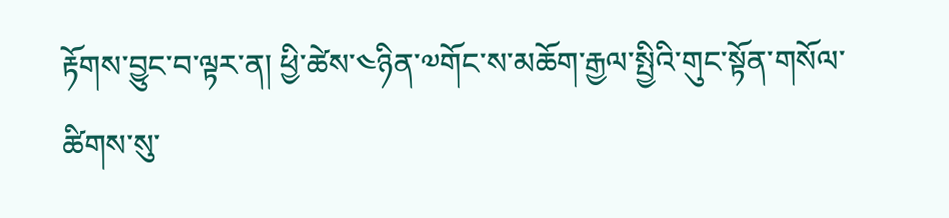རྟོགས་བྱུང་བ་ལྟར་ན། ཕྱི་ཚེས་༤ཉིན་༧གོང་ས་མཆོག་རྒྱལ་སྤྱིའི་གུང་སྟོན་གསོལ་ཚིགས་སུ་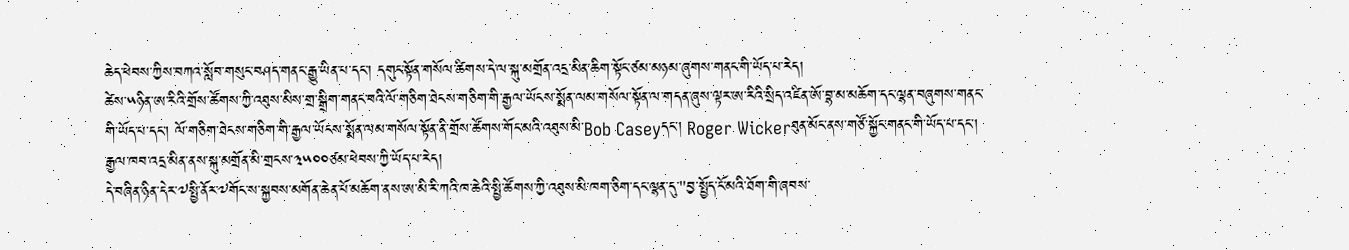ཆེད་ཕེབས་ཀྱིས་བཀའ་སློབ་གསུང་བཤད་གནང་རྒྱུ་ཡིན་པ་དང་། དགུང་སྟོན་གསོལ་ཚིགས་དེ་ལ་སྐུ་མགྲོན་འདྲ་མིན་ཆིག་སྟོང་ཙམ་མཉམ་ཞུགས་གནང་གི་ཡོད་པ་རེད།
ཚེས་༥ཉིན་ཨ་རིའི་གྲོས་ཚོགས་ཀྱི་འཐུས་མིས་གྲ་སྒྲིག་གནང་བའི་ལོ་གཅིག་ཐེངས་གཅིག་གི་རྒྱལ་ཡོངས་སྨོན་ལམ་གསོལ་སྟོན་ལ་གདན་ཞུས་ལྟར་ཨ་རིའི་སྲིད་འཛིན་ཨོ་བྷ་མ་མཆོག་དང་ལྷན་བཞུགས་གནང་གི་ཡོད་པ་དང་། ལོ་གཅིག་ཐེངས་གཅིག་གི་རྒྱལ་ཡོངས་སྨོན་ལམ་གསོལ་སྟོན་ནི་གྲོས་ཚོགས་གོང་མའི་འཐུས་མི་Bob Caseyདང་། Roger Wickerཐུན་མོང་ནས་གཙོ་སྐྱོང་གནང་གི་ཡོད་པ་དང་། རྒྱལ་ཁབ་འདྲ་མིན་ནས་སྐུ་མགྲོན་མི་གྲངས་༣༥༠༠ཙམ་ཕེབས་ཀྱི་ཡོད་པ་རེད།
དེ་བཞིན་ཉིན་དེར་༧སྤྱི་ནོར་༧གོང་ས་སྐྱབས་མགོན་ཆེན་པོ་མཆོག་ནས་ཨ་མི་རི་ཀའི་ཁ་ཆེའི་སྤྱི་ཚོགས་ཀྱི་འཐུས་མི་ཁག་ཅིག་དང་ལྷན་དུ་"བྱ་སྤྱོད་ངོ་མའི་ཐོག་གི་ཞབས་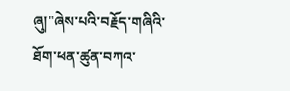ཞུ།"ཞེས་པའི་བརྗོད་གཞིའི་ཐོག་ཕན་ཚུན་བཀའ་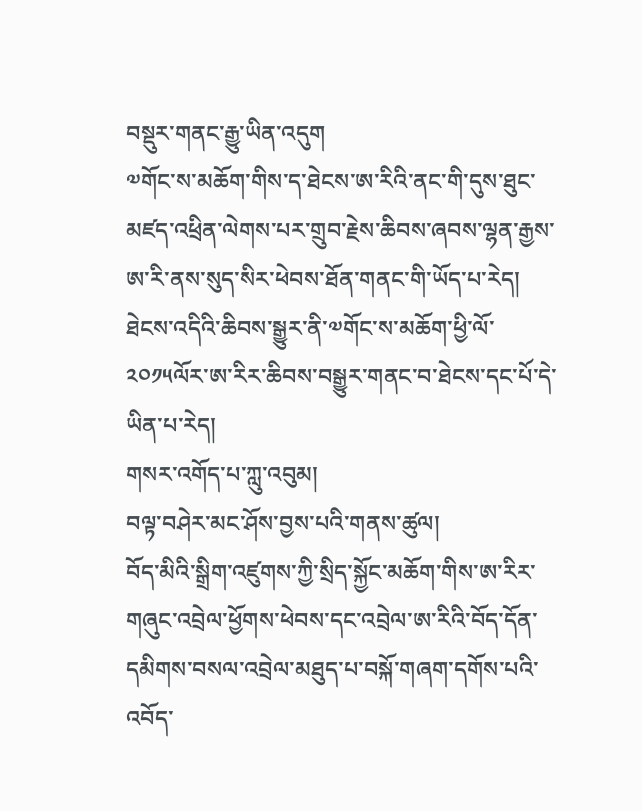བསྡུར་གནང་རྒྱུ་ཡིན་འདུག
༧གོང་ས་མཆོག་གིས་ད་ཐེངས་ཨ་རིའི་ནང་གི་དུས་ཐུང་མཛད་འཕྲིན་ལེགས་པར་གྲུབ་རྗེས་ཆིབས་ཞབས་ལྷན་རྒྱས་ཨ་རི་ནས་སུད་སིར་ཕེབས་ཐོན་གནང་གི་ཡོད་པ་རེད།
ཐེངས་འདིའི་ཆིབས་སྒྱུར་ནི་༧གོང་ས་མཆོག་ཕྱི་ལོ་༢༠༡༥ལོར་ཨ་རིར་ཆིབས་བསྒྱུར་གནང་བ་ཐེངས་དང་པོ་དེ་ཡིན་པ་རེད།
གསར་འགོད་པ་ཀླུ་འབུམ།
བལྟ་བཤེར་མང་ཤོས་བྱས་པའི་གནས་ཚུལ།
བོད་མིའི་སྒྲིག་འཛུགས་ཀྱི་སྲིད་སྐྱོང་མཆོག་གིས་ཨ་རིར་གཞུང་འབྲེལ་ཕྱོགས་ཕེབས་དང་འབྲེལ་ཨ་རིའི་བོད་དོན་དམིགས་བསལ་འབྲེལ་མཐུད་པ་བསྐོ་གཞག་དགོས་པའི་འབོད་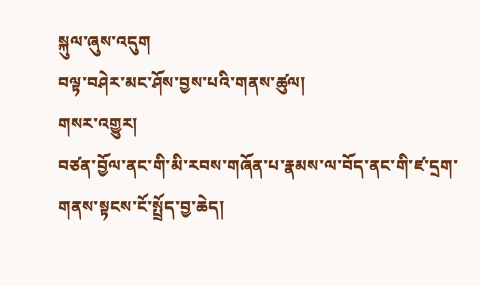སྐུལ་ཞུས་འདུག
བལྟ་བཤེར་མང་ཤོས་བྱས་པའི་གནས་ཚུལ།
གསར་འགྱུར།
བཙན་བྱོལ་ནང་གི་མི་རབས་གཞོན་པ་རྣམས་ལ་བོད་ནང་གི་ཛ་དྲག་གནས་སྟངས་ངོ་སྤྲོད་བྱ་ཆེད།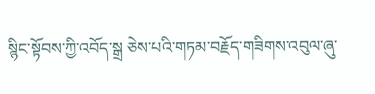སྙིང་སྟོབས་ཀྱི་འབོད་སྒྲ ཅེས་པའི་གཏམ་བརྗོད་གཟིགས་འབུལ་ཞུ་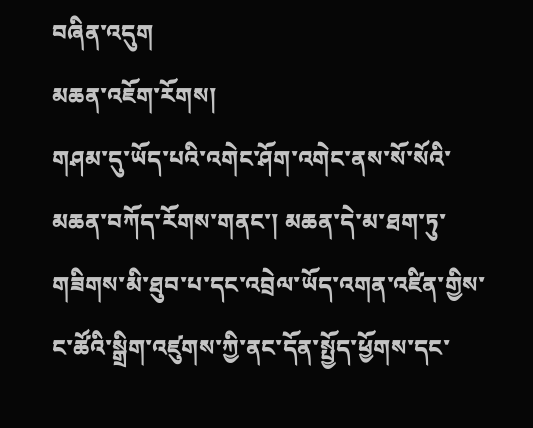བཞིན་འདུག
མཆན་འཇོག་རོགས།
གཤམ་དུ་ཡོད་པའི་འགེང་ཤོག་འགེང་ནས་སོ་སོའི་མཆན་བཀོད་རོགས་གནང་། མཆན་དེ་མ་ཐག་ཏུ་གཟིགས་མི་ཐུབ་པ་དང་འབྲེལ་ཡོད་འགན་འཛིན་གྱིས་ང་ཚོའི་སྒྲིག་འཛུགས་ཀྱི་ནང་དོན་སྤྱོད་ཕྱོགས་དང་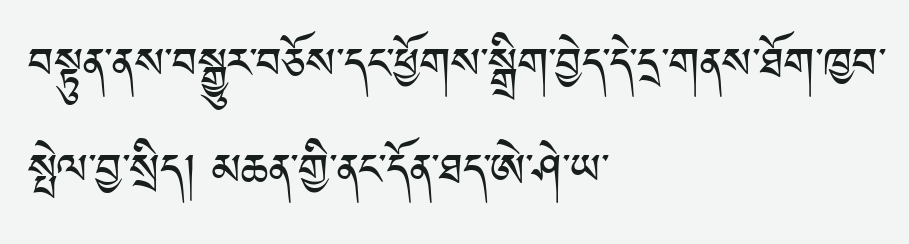བསྟུན་ནས་བསྒྱུར་བཅོས་དང་ཕྱོགས་སྒྲིག་བྱེད་དེ་དྲ་གནས་ཐོག་ཁྱབ་སྤེལ་བྱ་སྲིད། མཆན་གྱི་ནང་དོན་ཐད་ཨེ་ཤེ་ཡ་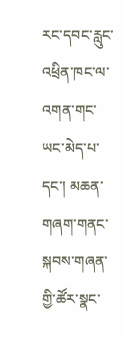རང་དབང་རླུང་འཕྲིན་ཁང་ལ་འགན་གང་ཡང་མེད་པ་དང་། མཆན་གཞག་གནང་སྐབས་གཞན་གྱི་ཚོར་སྣང་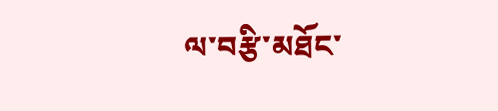ལ་བརྩི་མཐོང་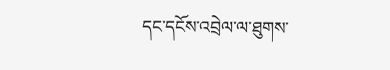དང་དངོས་འབྲེལ་ལ་ཐུགས་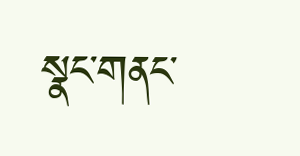སྣང་གནང་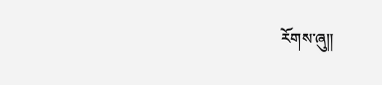རོགས་ཞུ༎